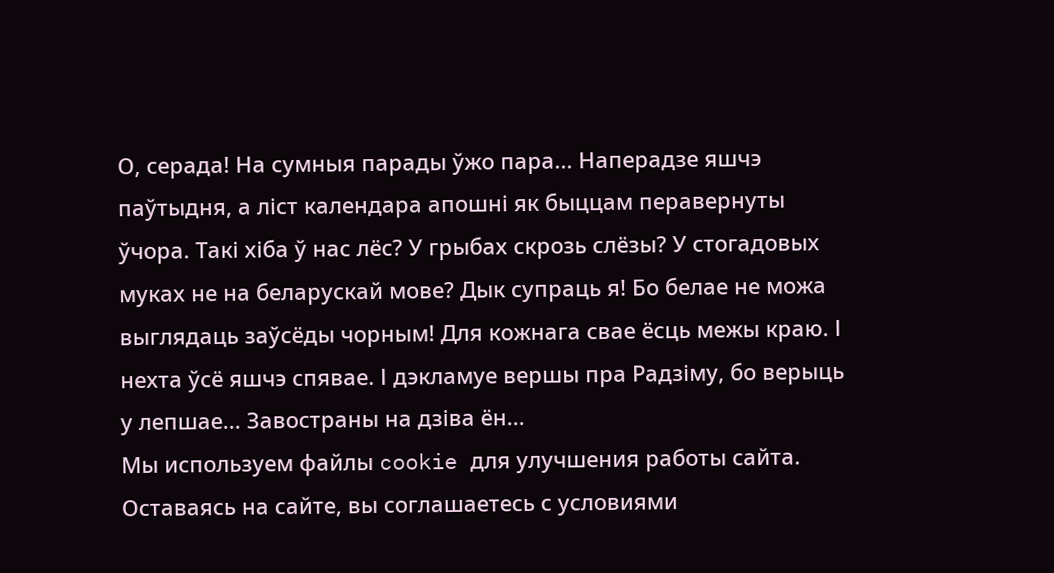О, серада! На сумныя парады ўжо пара... Наперадзе яшчэ паўтыдня, а ліст календара апошні як быццам перавернуты ўчора. Такі хіба ў нас лёс? У грыбах скрозь слёзы? У стогадовых муках не на беларускай мове? Дык супраць я! Бо белае не можа выглядаць заўсёды чорным! Для кожнага свае ёсць межы краю. І нехта ўсё яшчэ спявае. І дэкламуе вершы пра Радзіму, бо верыць у лепшае... Завостраны на дзіва ён...
Мы используем файлы cookie для улучшения работы сайта. Оставаясь на сайте, вы соглашаетесь с условиями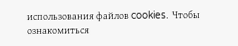использования файлов cookies. Чтобы ознакомиться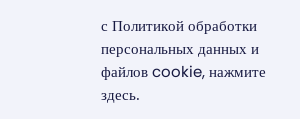с Политикой обработки персональных данных и файлов cookie, нажмите здесь.